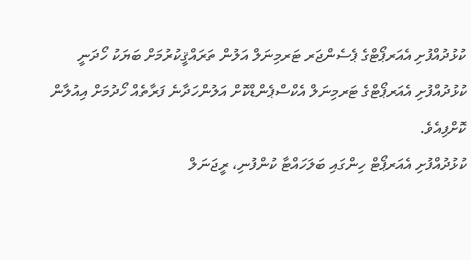ކުޅުދުއްފުށި އެއަރޕޯޓްގެ ޕެސެންޖަރ ޓަރމިނަލް އަލުން ތަރައްޤީކުރުމަށް ބަޔަކު ހޯދަނީ
ކުޅުދުއްފުށި އެއަރޕޯޓްގެ ޓަރމިނަލް އެކްސްޕެންޑްކޮށް އަލުންހަދާނެ ފަރާތެއް ހޯދުމަށް އިއުލާން ކޮށްފިއެވެ.
ކުޅުދުއްފުށި އެއަރޕޯޓް ހިންގައި ބަލަހައްޓާ ކުންފުނި، ރީޖަނަލް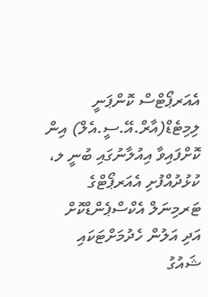އެއަރޕޯޓްސް ކޮންޕަނީ ލިމިޓެޑް(އާރް.އޭ.ސީ.އެލް) އިން ކޮށްފައިވާ އިއުލާނުގައި ބުނީ ލ، ކުޅުދުއްފުށި އެއަރޕޯޓްގެ ޓަރމިނަލް އެކްސްޕެންޑްކޮށް އަދި އަލުން ހެދުމަށްޓަކައި ޝައުގު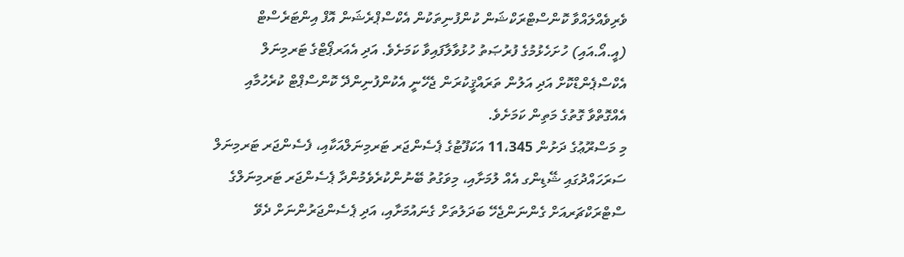ވެރިވެއްލައްވާ ކޮންސްޓްރަކްޝަން ކުންފުނިތަކުން އެކްސްޕްރެޝަން އޮފް އިންޓަރެސްޓް (އީ.އޯ.އައި) ހުށަހެޅުމުގެ ފުރުޞަތު ހުޅުވާލާފައިވާ ކަމަށެވެ. އަދި އެއަރޕޯޓްގެ ޓަރމިނަލް އެކްސްޕެންޑްކޮށް އަދި އަލުން ތަރައްޤީކުރަން ޖެހޭނީ އެކުންފުނިންދޭ ކޮންސްޕްޓް ކުރެހުމާއި އެއްގޮތްވާ ގޮތުގެ މަތިން ކަމަށެވެ.
މި މަސްރޫޢުގެ ދަށުން 11،345 އަކަފޫޓުގެ ޕެސެންޖަރ ޓަރމިނަލްއަކާއި، ފެސެންޖަރ ޓަރމިނަލް ސަރަހައްދުގައި ޝޭޑިންގ އެއް ލުމަށާއި، މިވަގުތު ބޭނުންކުރެވެމުންދާ ޕެސެންޖަރ ޓަރމިނަލްގެ ސްޓްރަކްޗަރއަށް ގެންނަންޖެހޭ ބަދަލުތަށް ގެނައުމަށާއި، އަދި ޕެސެންޖަރުންނަށް ދެވޭ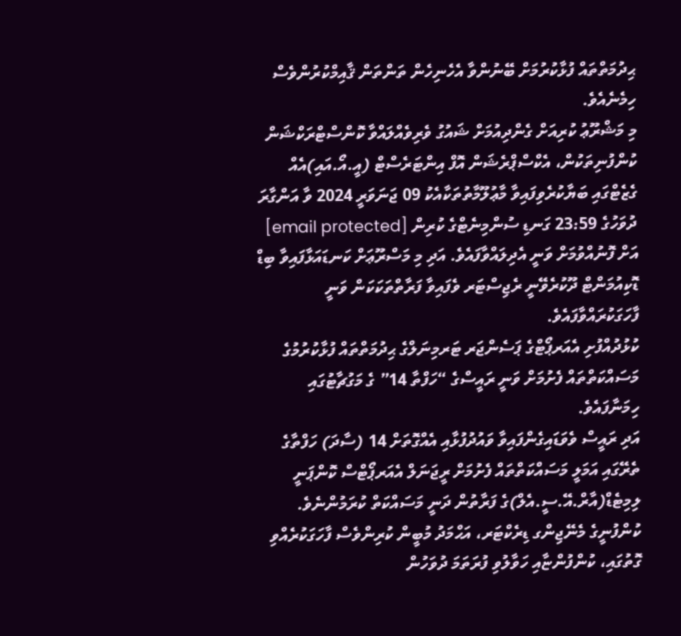ޙިދުމަތްތައް ފުޅާކުރުމަށް ބޭނުންވާ އެހެނިހެން ތަންތަން ޤާއިމްކުރުންވެސް ހިމެނެއެވެ.
މި މަޝްރޫޢު ކުރިއަށް ގެންދިއުމަށް ޝައުގު ވެރިވެއްލައްވާ ކޮންސްޓްރަކްޝަން ކުންފުނިތަކުން، އެކްސްޕްރެޝަން އޮފް އިންޓަރެސްޓް (އީ.އޯ.އައި)އެއް ގެޒެޓްގައި ބަޔާކުރެވިފައިވާ މާޢުލޫމާތުތަކާއެކު 09 ޖަނަވަރީ 2024 ވާ އަންގާރަ ދުވަހުގެ 23:59 ގަނޑި ސުންމިނެޓްގެ ކުރިން [email protected] އަށް ފޮނުއްވުމަށް ވަނީ އެދިލައްވާފައެވެ. އަދި މި މަސްރޫޢަށް ކަނޑައަޅާފައިވާ ބިޑް ޑޮކިއުމަންޓް ދޫކުރެވޭނީ ރެޖިސްޓަރ ވެފައިވާ ފަރާތްތަކަކަން ވަނީ ފާހަގަކުރައްވާފައެވެ.
ކުޅުދުއްފުށި އެއަރޕޯޓްގެ ޕަސެންޖަރ ޓަރމިނަލްގެ ޙިދުމަތްތައް ފުޅާކުރުމުގެ މަސައްކަތްތައް ފެށުމަށް ވަނީ ރައީސްގެ “ހަފްތާ 14” ގެ މަގުޗާޓުގައި ހިމަނާފައެވެ.
އަދި ރައީސް ވެވަޑައިގެންފައިވާ ވައުދުފުޅާއި އެއްގޮތަށް 14 (ސާދަ) ހަފްތާގެ ތެރޭގައި އަމަލީ މަސައްކަތްތައް ފެށުމަށް ރީޖަނަލް އެއަރޕޯޓްސް ކޮންޕަނީ ލިމިޓެޑް(އާރް.އޭ.ސީ.އެލް)ގެ ފަރާތުން ދަނީ މަސައްކަތް ކުރަމުންނެވެ.
ކުންފުނީގެ މެނޭޖިންގ ޑިރެކްޓަރ، އަޙްމަދު މުބީން ކުރިންވެސް ފާހަގަކުރެއްވި ގޮތުގައި، ކުންފުންޏާއި ހަވާލުވި ފުރަތަމަ ދުވަހުން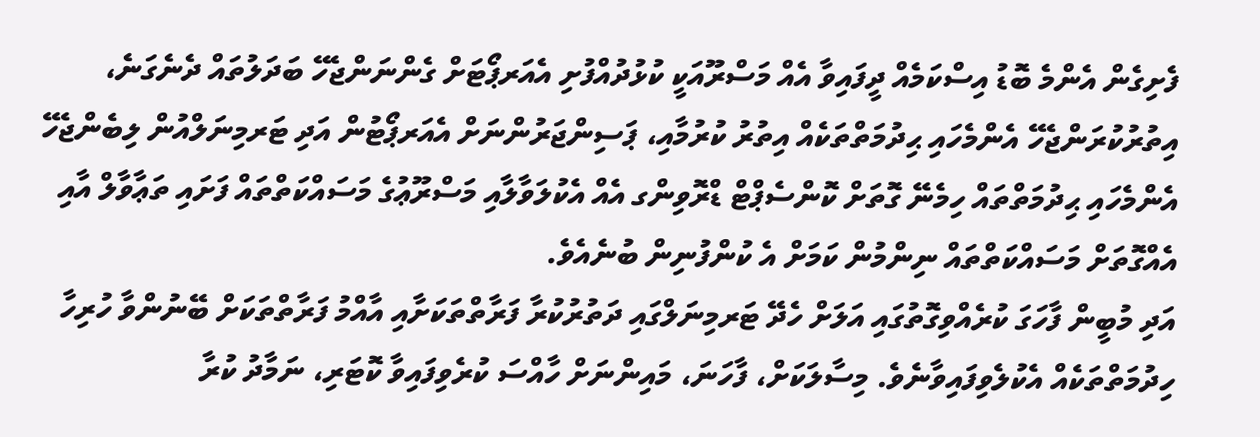ފެށިގެން އެންމެ ބޮޑު އިސްކަމެއް ދީފައިވާ އެއް މަސްރޫއަކީ ކުޅުދުއްފުށި އެއަރޕޯޓަށް ގެންނަންޖެހޭ ބަދަލުތައް ދެނެގަނެ، އިތުރުކުރަންޖެހޭ އެންމެހައި ޙިދުމަތްތަކެއް އިތުރު ކުރުމާއި، ޕަސިންޖަރުންނަށް އެއަރޕޯޓުން އަދި ޓަރމިނަލްއުން ލިބެންޖެހޭ އެންމެހައި ޙިދުމަތްތައް ހިމެނޭ ގޮތަށް ކޮންސެޕްޓް ޑްރޮވިންގ އެއް އެކުލަވާލާއި މަސްރޫޢުގެ މަސައްކަތްތައް ފަށައި ތަޢާވާލް އާއި އެއްގޮތަށް މަސައްކަތްތައް ނިންމުން ކަމަށް އެ ކުންފުނިން ބުނެއެވެ.
އަދި މުބީން ފާހަގަ ކުރެއްވިގޮތުގައި އަލަށް ހެދޭ ޓަރމިނަލްގައި ދަތުރުކުރާ ފަރާތްތަކަށާއި އާއްމު ފަރާތްތަކަށް ބޭނުންވާ ހުރިހާ ހިދުމަތްތަކެއް އެކުލެވިފައިވާނެވެ. މިސާލަކަށް، ފާހަނަ، މައިންނަށް ހާއްސަ ކުރެވިފައިވާ ކޮޓަރި، ނަމާދު ކުރާ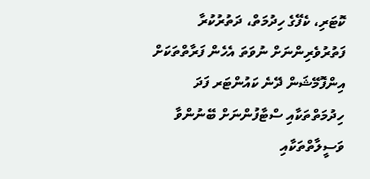ކޮޓަރި، ކެފޭގެ ހިދުމަތް، ދަތުރުކުރާ ފަތުރުވެރިންނަށް ނުވަތަ އެހެން ފަރާތްތަކަށް އިންފޮމޭޝަން ދޭނެ ކައުންޓަރ ފަދަ ހިދުމަތްތަކާއި ސްޓާފުންނަށް ބޭނުންވާ ވަސީލާތްތަކާއި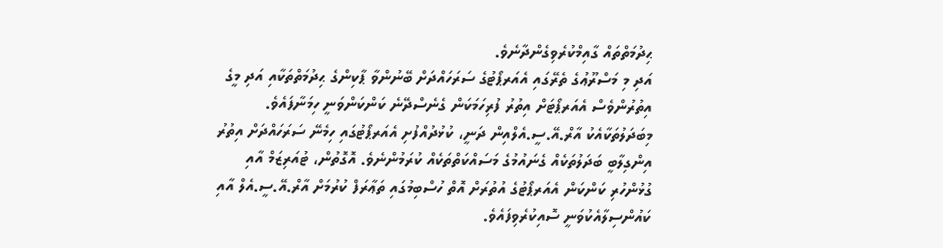ޙިދުމަތްތައް ގާއިމްކުރެވިގެންދާނެވެ.
އަދި މި މަސްރޫޢުގެ ތެރޭގައި އެއަރޕޯޓުގެ ސަރަހައްދަށް ބޭނުންވާ ޕާކިންގެ ޙިދުމަތްތަކާއި އަދި މީގެ އިތުރުންވެސް އެއަރޕޯޓަށް އިތުރު ފުރިހަމަކަން ގެނެސްދޭނެ ކަންކަންވަނީ ހިމަނާފައެވެ.
މިބަދަލުތަކާއެކު އާރް.އޭ.ސީ.އެލްއިން ދަނީ، ކުޅުދުއްފުށި އެއަރޕޯޓުގައި ހިމެނޭ ސަރަހައްދަށް އިތުރު އިންގިލާބީ ބަދަލުތަކެއް ގެނައުމުގެ މަސައްކަތްތަކެއް ކުރަމުންނެވެ. އޮގޮތުން، ޓުއަރިޒަމް އާއި ގުޅުންހުރި ކަންކަން އެއަރޕޯޓުގެ އުތުރަށް އޮތް ހުސްބިމުގައި ތަޢާރަފް ކުރުމަށް އާރް.އޭ.ސީ.އެލް އާއި ކައުންސިލާއެކުވަނީ ސޮއިކުރެވިފައެވެ.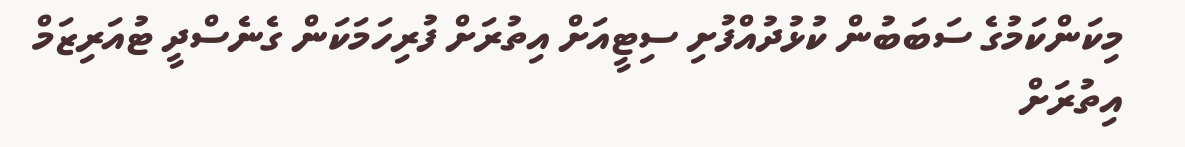މިކަންކަމުގެ ސަބަބުން ކުޅުދުއްފުށި ސިޓީއަށް އިތުރަށް ފުރިހަމަކަން ގެނެސްދީ ޓުއަރިޒަމް އިތުރަށް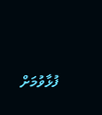ފުޅާވުމަށް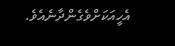އެހީއަކަށްވެގެންދާނެއެވެ.